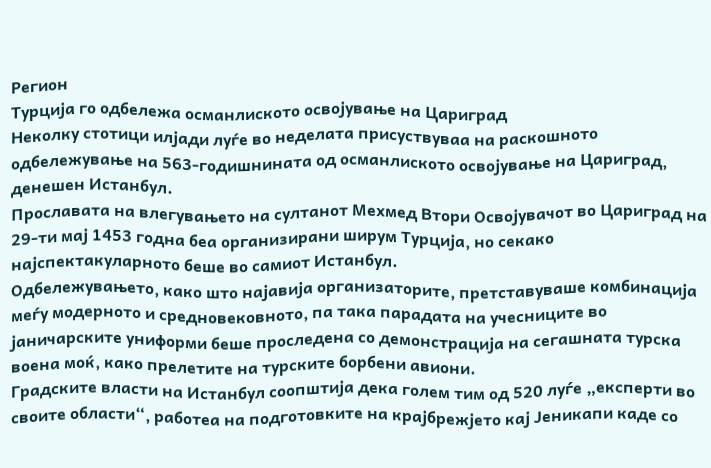Регион
Турција го одбележа османлиското освојување на Цариград
Неколку стотици илјади луѓе во неделата присуствуваа на раскошното одбележување на 563-годишнината од османлиското освојување на Цариград, денешен Истанбул.
Прославата на влегувањето на султанот Мехмед Втори Освојувачот во Цариград на 29-ти мај 1453 годна беа организирани ширум Турција, но секако најспектакуларното беше во самиот Истанбул.
Одбележувањето, како што најавија организаторите, претставуваше комбинација меѓу модерното и средновековното, па така парадата на учесниците во јаничарските униформи беше проследена со демонстрација на сегашната турска воена моќ, како прелетите на турските борбени авиони.
Градските власти на Истанбул соопштија дека голем тим од 520 луѓе „експерти во своите области“, работеа на подготовките на крајбрежјето кај Јеникапи каде со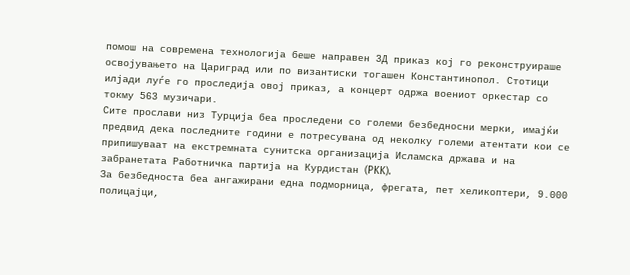помош на современа технологија беше направен 3Д приказ кој го реконструираше освојувањето на Цариград или по византиски тогашен Константинопол. Стотици илјади луѓе го проследија овој приказ, а концерт одржа воениот оркестар со токму 563 музичари.
Сите прослави низ Турција беа проследени со големи безбедносни мерки, имајќи предвид дека последните години е потресувана од неколку големи атентати кои се припишуваат на екстремната сунитска организација Исламска држава и на забранетата Работничка партија на Курдистан (PKK).
За безбедноста беа ангажирани една подморница, фрегата, пет хеликоптери, 9.000 полицајци,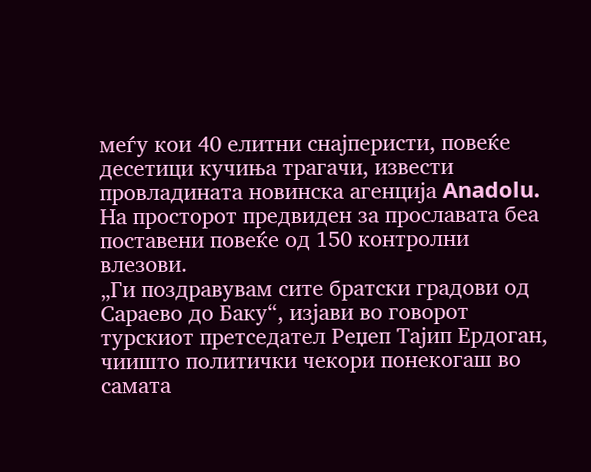меѓу кои 40 елитни снајперисти, повеќе десетици кучиња трагачи, извести провладината новинска агенција Anadolu. На просторот предвиден за прославата беа поставени повеќе од 150 контролни влезови.
„Ги поздравувам сите братски градови од Сараево до Баку“, изјави во говорот турскиот претседател Реџеп Тајип Ердоган, чиишто политички чекори понекогаш во самата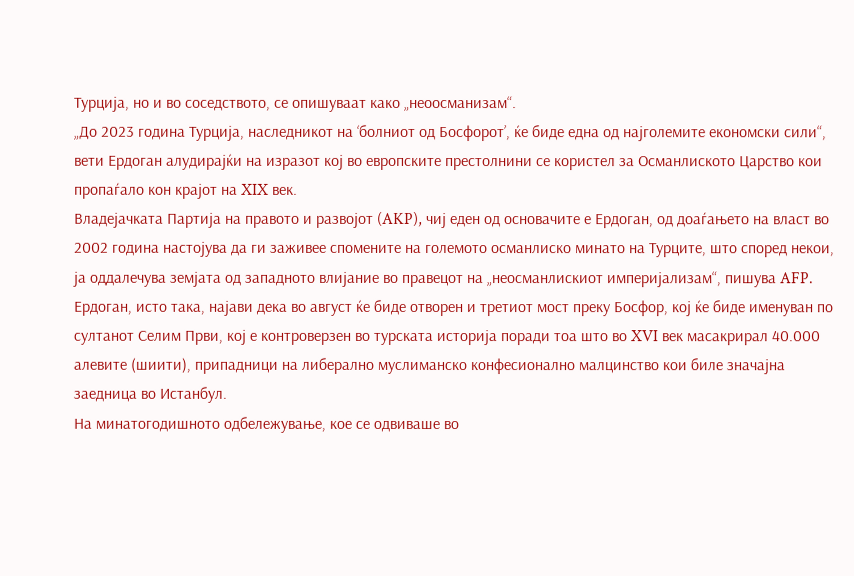Турција, но и во соседството, се опишуваат како „неоосманизам“.
„До 2023 година Турција, наследникот на ‘болниот од Босфорот’, ќе биде една од најголемите економски сили“, вети Ердоган алудирајќи на изразот кој во европските престолнини се користел за Османлиското Царство кои пропаѓало кон крајот на XIX век.
Владејачката Партија на правото и развојот (AKP), чиј еден од основачите е Ердоган, од доаѓањето на власт во 2002 година настојува да ги заживее спомените на големото османлиско минато на Турците, што според некои, ја оддалечува земјата од западното влијание во правецот на „неосманлискиот империјализам“, пишува AFP.
Ердоган, исто така, најави дека во август ќе биде отворен и третиот мост преку Босфор, кој ќе биде именуван по султанот Селим Први, кој е контроверзен во турската историја поради тоа што во XVI век масакрирал 40.000 алевите (шиити), припадници на либерално муслиманско конфесионално малцинство кои биле значајна заедница во Истанбул.
На минатогодишното одбележување, кое се одвиваше во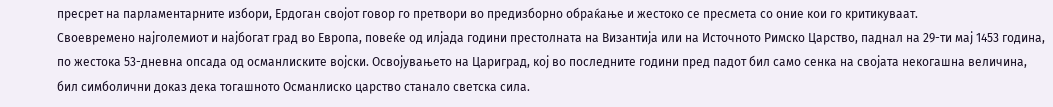пресрет на парламентарните избори, Ердоган својот говор го претвори во предизборно обраќање и жестоко се пресмета со оние кои го критикуваат.
Своевремено најголемиот и најбогат град во Европа, повеќе од илјада години престолната на Византија или на Источното Римско Царство, паднал на 29-ти мај 1453 година, по жестока 53-дневна опсада од османлиските војски. Освојувањето на Цариград, кој во последните години пред падот бил само сенка на својата некогашна величина, бил симболични доказ дека тогашното Османлиско царство станало светска сила.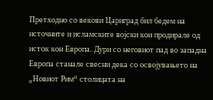Претходно со векови Цариград бил бедем на источните и исламските војски кои продирале од исток кон Европа. Дури со неговиот пад во западна Европа станале свесни дека со освојувањето на „Новиот Рим“ столицата на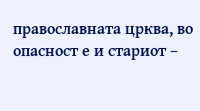православната црква, во опасност е и стариот –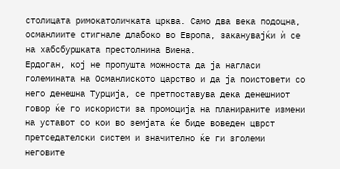столицата римокатоличката црква. Само два века подоцна, османлиите стигнале длабоко во Европа, заканувајќи ѝ се на хабсбуршката престолнина Виена.
Ердоган, кој не пропушта можноста да ја нагласи големината на Османлиското царство и да ја поистовети со него денешна Турција, се претпоставува дека денешниот говор ќе го искористи за промоција на планираните измени на уставот со кои во земјата ќе биде воведен цврст претседателски систем и значително ќе ги зголеми неговите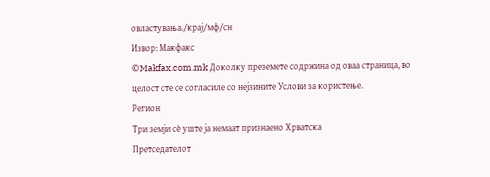овластувања./крај/мф/сн
Извор: Макфакс
©Makfax.com.mk Доколку преземете содржина од оваа страница, во целост сте се согласиле со нејзините Услови за користење.
Регион
Три земји сè уште ја немаат признаено Хрватска
Претседателот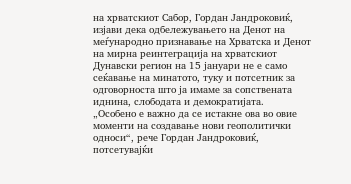на хрватскиот Сабор, Гордан Јандроковиќ, изјави дека одбележувањето на Денот на меѓународно признавање на Хрватска и Денот на мирна реинтеграција на хрватскиот Дунавски регион на 15 јануари не е само сеќавање на минатото, туку и потсетник за одговорноста што ја имаме за сопствената иднина, слободата и демократијата.
„Особено е важно да се истакне ова во овие моменти на создавање нови геополитички односи“, рече Гордан Јандроковиќ, потсетувајќи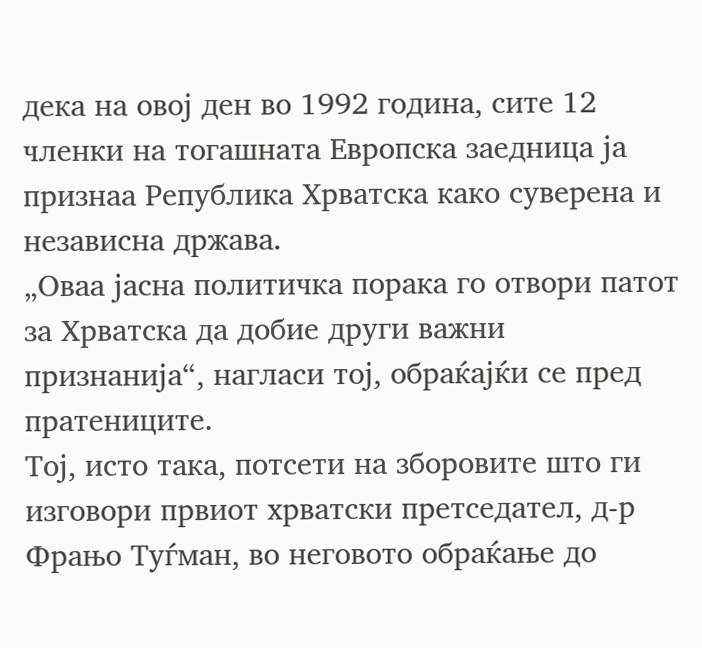дека на овој ден во 1992 година, сите 12 членки на тогашната Европска заедница ја признаа Република Хрватска како суверена и независна држава.
„Оваа јасна политичка порака го отвори патот за Хрватска да добие други важни признанија“, нагласи тој, обраќајќи се пред пратениците.
Тој, исто така, потсети на зборовите што ги изговори првиот хрватски претседател, д-р Фрањо Туѓман, во неговото обраќање до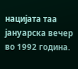нацијата таа јануарска вечер во 1992 година.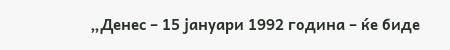„Денес – 15 јануари 1992 година – ќе биде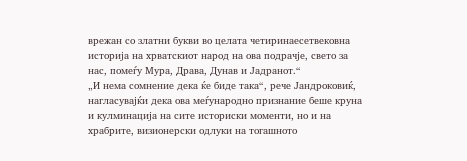врежан со златни букви во целата четиринаесетвековна историја на хрватскиот народ на ова подрачје, свето за нас, помеѓу Мура, Драва, Дунав и Јадранот.“
„И нема сомнение дека ќе биде така“, рече Јандроковиќ, нагласувајќи дека ова меѓународно признание беше круна и кулминација на сите историски моменти, но и на храбрите, визионерски одлуки на тогашното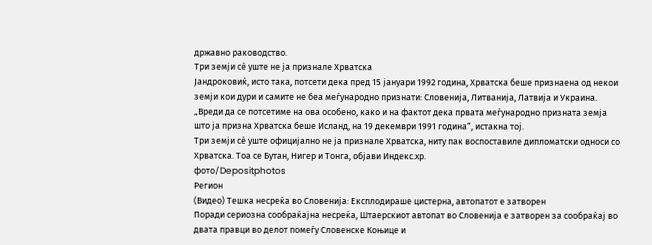државно раководство.
Три земји сè уште не ја признале Хрватска
Јандроковиќ, исто така, потсети дека пред 15 јануари 1992 година, Хрватска беше признаена од некои земји кои дури и самите не беа меѓународно признати: Словенија, Литванија, Латвија и Украина.
„Вреди да се потсетиме на ова особено, како и на фактот дека првата меѓународно призната земја што ја призна Хрватска беше Исланд, на 19 декември 1991 година“, истакна тој.
Три земји сè уште официјално не ја признале Хрватска, ниту пак воспоставиле дипломатски односи со Хрватска. Тоа се Бутан, Нигер и Тонга, објави Индекс.хр.
фото/Depositphotos
Регион
(Видео) Тешка несреќа во Словенија: Експлодираше цистерна, автопатот е затворен
Поради сериозна сообраќајна несреќа, Штаерскиот автопат во Словенија е затворен за сообраќај во двата правци во делот помеѓу Словенске Коњице и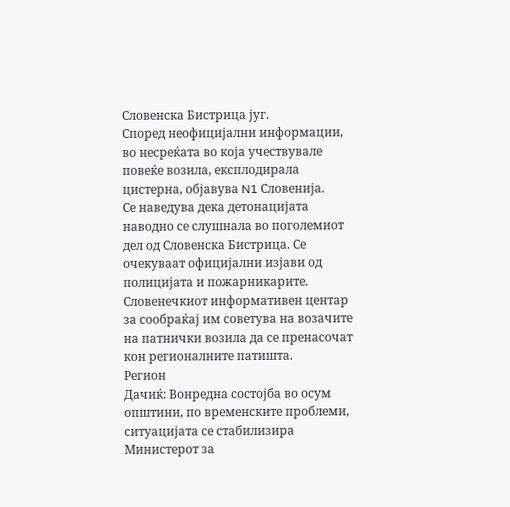Словенска Бистрица југ.
Според неофицијални информации, во несреќата во која учествувале повеќе возила, експлодирала цистерна, објавува N1 Словенија.
Се наведува дека детонацијата наводно се слушнала во поголемиот дел од Словенска Бистрица. Се очекуваат официјални изјави од полицијата и пожарникарите.
Словенечкиот информативен центар за сообраќај им советува на возачите на патнички возила да се пренасочат кон регионалните патишта.
Регион
Дачиќ: Вонредна состојба во осум општини, по временските проблеми, ситуацијата се стабилизира
Министерот за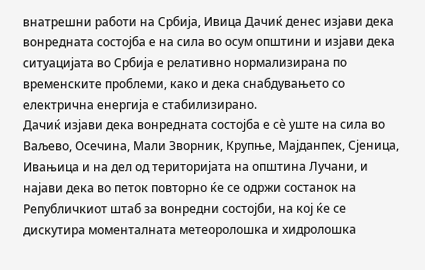внатрешни работи на Србија, Ивица Дачиќ денес изјави дека вонредната состојба е на сила во осум општини и изјави дека ситуацијата во Србија е релативно нормализирана по временските проблеми, како и дека снабдувањето со електрична енергија е стабилизирано.
Дачиќ изјави дека вонредната состојба е сè уште на сила во Ваљево, Осечина, Мали Зворник, Крупње, Мајданпек, Сјеница, Ивањица и на дел од територијата на општина Лучани, и најави дека во петок повторно ќе се одржи состанок на Републичкиот штаб за вонредни состојби, на кој ќе се дискутира моменталната метеоролошка и хидролошка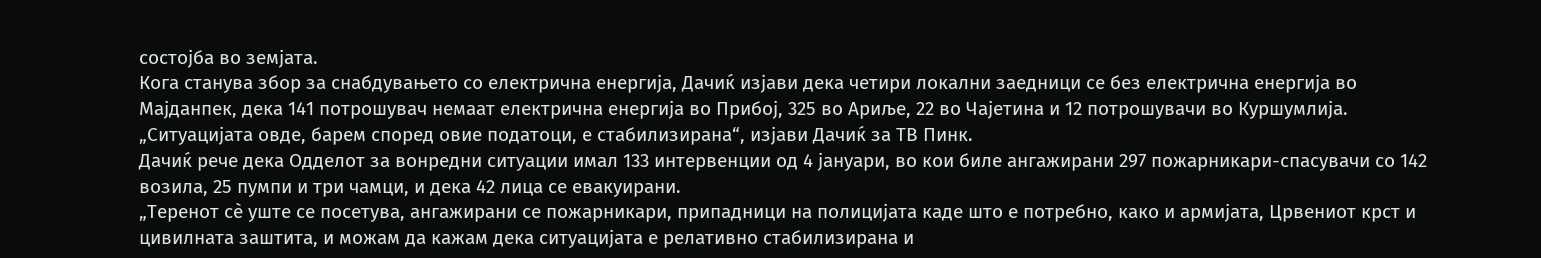состојба во земјата.
Кога станува збор за снабдувањето со електрична енергија, Дачиќ изјави дека четири локални заедници се без електрична енергија во Мајданпек, дека 141 потрошувач немаат електрична енергија во Прибој, 325 во Ариље, 22 во Чајетина и 12 потрошувачи во Куршумлија.
„Ситуацијата овде, барем според овие податоци, е стабилизирана“, изјави Дачиќ за ТВ Пинк.
Дачиќ рече дека Одделот за вонредни ситуации имал 133 интервенции од 4 јануари, во кои биле ангажирани 297 пожарникари-спасувачи со 142 возила, 25 пумпи и три чамци, и дека 42 лица се евакуирани.
„Теренот сè уште се посетува, ангажирани се пожарникари, припадници на полицијата каде што е потребно, како и армијата, Црвениот крст и цивилната заштита, и можам да кажам дека ситуацијата е релативно стабилизирана и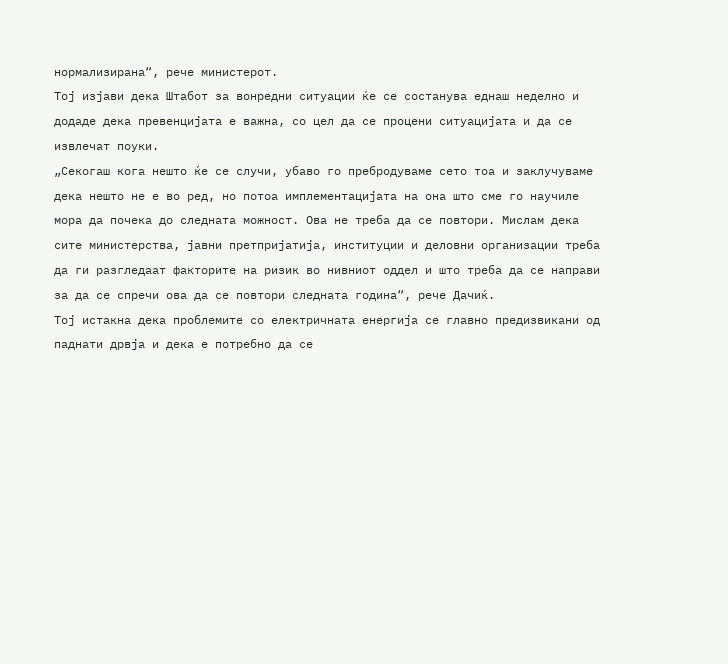нормализирана“, рече министерот.
Тој изјави дека Штабот за вонредни ситуации ќе се состанува еднаш неделно и додаде дека превенцијата е важна, со цел да се процени ситуацијата и да се извлечат поуки.
„Секогаш кога нешто ќе се случи, убаво го пребродуваме сето тоа и заклучуваме дека нешто не е во ред, но потоа имплементацијата на она што сме го научиле мора да почека до следната можност. Ова не треба да се повтори. Мислам дека сите министерства, јавни претпријатија, институции и деловни организации треба да ги разгледаат факторите на ризик во нивниот оддел и што треба да се направи за да се спречи ова да се повтори следната година“, рече Дачиќ.
Тој истакна дека проблемите со електричната енергија се главно предизвикани од паднати дрвја и дека е потребно да се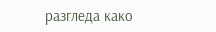разгледа како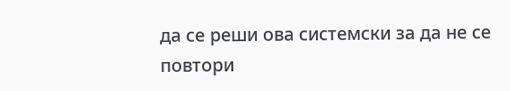да се реши ова системски за да не се повтори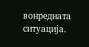вонредната ситуација.